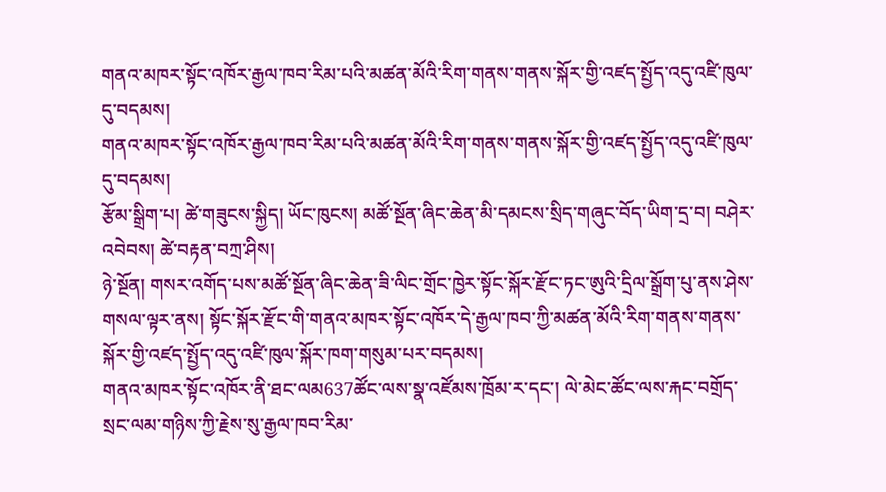གནའ་མཁར་སྟོང་འཁོར་རྒྱལ་ཁབ་རིམ་པའི་མཚན་མོའི་རིག་གནས་གནས་སྐོར་གྱི་འཛད་སྤྱོད་འདུ་འཛི་ཁུལ་དུ་བདམས།
གནའ་མཁར་སྟོང་འཁོར་རྒྱལ་ཁབ་རིམ་པའི་མཚན་མོའི་རིག་གནས་གནས་སྐོར་གྱི་འཛད་སྤྱོད་འདུ་འཛི་ཁུལ་དུ་བདམས།
རྩོམ་སྒྲིག་པ། ཚེ་གཟུངས་སྐྱིད། ཡོང་ཁུངས། མཚོ་སྔོན་ཞིང་ཆེན་མི་དམངས་སྲིད་གཞུང་བོད་ཡིག་དྲ་བ། བཤེར་འབེབས། ཚེ་བརྟན་བཀྲ་ཤིས།
ཉེ་སྔོན། གསར་འགོད་པས་མཚོ་སྔོན་ཞིང་ཆེན་ཟི་ལིང་གྲོང་ཁྱེར་སྟོང་སྐོར་རྫོང་ཏང་ཨུའི་དྲིལ་སྒྲོག་པུ་ནས་ཤེས་གསལ་ལྟར་ནས། སྟོང་སྐོར་རྫོང་གི་གནའ་མཁར་སྟོང་འཁོར་དེ་རྒྱལ་ཁབ་ཀྱི་མཚན་མོའི་རིག་གནས་གནས་སྐོར་གྱི་འཛད་སྤྱོད་འདུ་འཛི་ཁུལ་སྐོར་ཁག་གསུམ་པར་བདམས།
གནའ་མཁར་སྟོང་འཁོར་ནི་ཐང་ལམ637ཚོང་ལས་སྣ་འཛོམས་ཁྲོམ་ར་དང་། ལེ་མེང་ཚོང་ལས་རྐང་བགྲོད་སྲང་ལམ་གཉིས་ཀྱི་རྗེས་སུ་རྒྱལ་ཁབ་རིམ་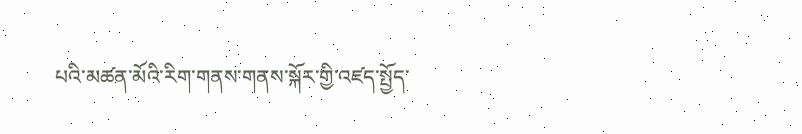པའི་མཚན་མོའི་རིག་གནས་གནས་སྐོར་གྱི་འཛད་སྤྱོད་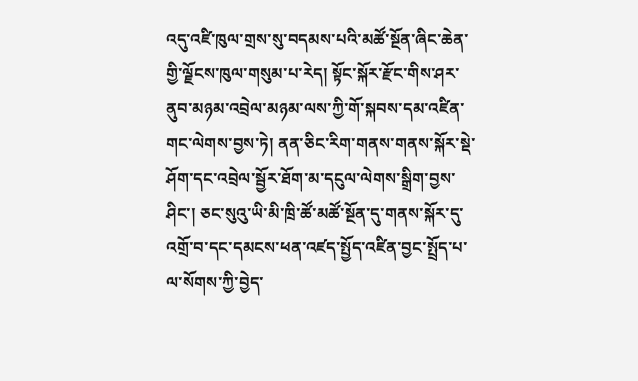འདུ་འཛི་ཁུལ་གྲས་སུ་བདམས་པའི་མཚོ་སྔོན་ཞིང་ཆེན་གྱི་ལྗོངས་ཁུལ་གསུམ་པ་རེད། སྟོང་སྐོར་རྫོང་གིས་ཤར་ནུབ་མཉམ་འབྲེལ་མཉམ་ལས་ཀྱི་གོ་སྐབས་དམ་འཛིན་གང་ལེགས་བྱས་ཏེ། ནན་ཅིང་རིག་གནས་གནས་སྐོར་སྡེ་ཤོག་དང་འབྲེལ་སྦྱོར་ཐོག་མ་དངུལ་ལེགས་སྒྲིག་བྱས་ཤིང་། ཅང་སུའུ་ཡི་མི་ཁྲི་ཚོ་མཚོ་སྔོན་དུ་གནས་སྐོར་དུ་འགྲོ་བ་དང་དམངས་ཕན་འཛད་སྤྱོད་འཛིན་བྱང་སྤྲོད་པ་ལ་སོགས་ཀྱི་བྱེད་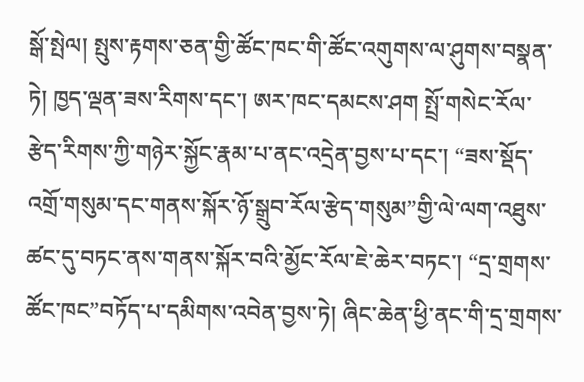སྒོ་སྤེལ། སྤུས་རྟགས་ཅན་གྱི་ཚོང་ཁང་གི་ཚོང་འགུགས་ལ་ཤུགས་བསྣན་ཏེ། ཁྱད་ལྡན་ཟས་རིགས་དང་། ཨར་ཁང་དམངས་ཤག སྤྲོ་གསེང་རོལ་རྩེད་རིགས་ཀྱི་གཉེར་སྐྱོང་རྣམ་པ་ནང་འདྲེན་བྱས་པ་དང་། “ཟས་སྡོད་འགྲོ་གསུམ་དང་གནས་སྐོར་ཉོ་སྒྲུབ་རོལ་རྩེད་གསུམ”གྱི་ལེ་ལག་འཐུས་ཚང་དུ་བཏང་ནས་གནས་སྐོར་བའི་མྱོང་རོལ་ཇེ་ཆེར་བཏང་། “དྲ་གྲགས་ཚོང་ཁང”བཏོད་པ་དམིགས་འབེན་བྱས་ཏེ། ཞིང་ཆེན་ཕྱི་ནང་གི་དྲ་གྲགས་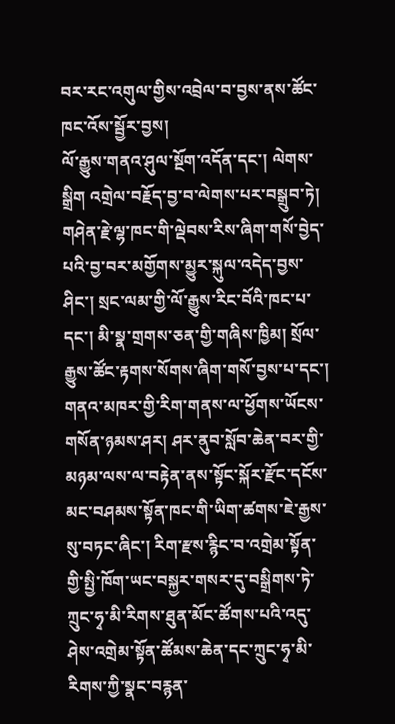བར་རང་འགུལ་གྱིས་འབྲེལ་བ་བྱས་ནས་ཚོང་ཁང་འོས་སྦྱོར་བྱས།
ལོ་རྒྱུས་གནའ་ཤུལ་སྔོག་འདོན་དང་། ལེགས་སྒྲིག འགྲེལ་བརྗོད་བྱ་བ་ལེགས་པར་བསྒྲུབ་ཏེ། གཤེན་རྗེ་ལྷ་ཁང་གི་ལྡེབས་རིས་ཞིག་གསོ་བྱེད་པའི་བྱ་བར་མགྱོགས་མྱུར་སྐུལ་འདེད་བྱས་ཤིང་། སྲང་ལམ་གྱི་ལོ་རྒྱུས་རིང་བོའི་ཁང་པ་དང་། མི་སྣ་གྲགས་ཅན་གྱི་གཞིས་ཁྱིམ། སྲོལ་རྒྱུས་ཚོང་རྟགས་སོགས་ཞིག་གསོ་བྱས་པ་དང་། གནའ་མཁར་གྱི་རིག་གནས་ལ་ཕྱོགས་ཡོངས་གསོན་ཉམས་ཤར། ཤར་ནུབ་སློབ་ཆེན་བར་གྱི་མཉམ་ལས་ལ་བརྟེན་ནས་སྟོང་སྐོར་རྫོང་དངོས་མང་བཤམས་སྟོན་ཁང་གི་ཡིག་ཚགས་ཇེ་རྒྱས་སུ་བཏང་ཞིང་། རིག་རྫས་རྙིང་བ་འགྲེམ་སྟོན་གྱི་སྤྱི་ཁོག་ཡང་བསྐྱར་གསར་དུ་བསྒྲིགས་ཏེ་ཀྲུང་ཧྭ་མི་རིགས་ཐུན་མོང་ཚོགས་པའི་འདུ་ཤེས་འགྲེམ་སྟོན་ཚོམས་ཆེན་དང་ཀྲུང་ཧྭ་མི་རིགས་ཀྱི་སྣང་བརྙན་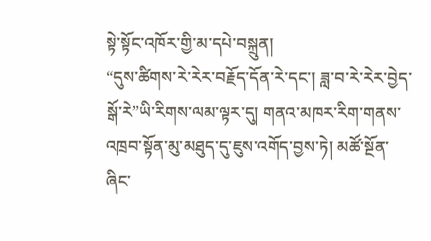སྟེ་སྟོང་འཁོར་གྱི་མ་དཔེ་བསྐྲུན།
“དུས་ཚིགས་རེ་རེར་བརྗོད་དོན་རེ་དང་། ཟླ་བ་རེ་རེར་བྱེད་སྒོ་རེ”ཡི་རིགས་ལམ་ལྟར་དུ། གནའ་མཁར་རིག་གནས་འཁྲབ་སྟོན་མུ་མཐུད་དུ་ཇུས་འགོད་བྱས་ཏེ། མཚོ་སྔོན་ཞིང་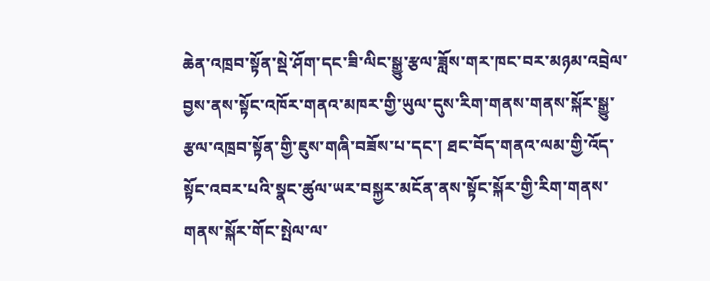ཆེན་འཁྲབ་སྟོན་སྡེ་ཤོག་དང་ཟི་ལིང་སྒྱུ་རྩལ་ཟློས་གར་ཁང་བར་མཉམ་འབྲེལ་བྱས་ནས་སྟོང་འཁོར་གནའ་མཁར་གྱི་ཡུལ་དུས་རིག་གནས་གནས་སྐོར་སྒྱུ་རྩལ་འཁྲབ་སྟོན་གྱི་ཇུས་གཞི་བཟོས་པ་དང་། ཐང་བོད་གནའ་ལམ་གྱི་འོད་སྟོང་འབར་པའི་སྣང་ཚུལ་ཡར་བསྐྱར་མངོན་ནས་སྟོང་སྐོར་གྱི་རིག་གནས་གནས་སྐོར་གོང་སྤེལ་ལ་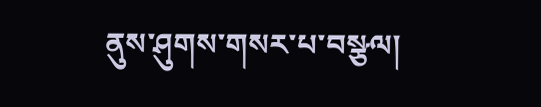ནུས་ཤུགས་གསར་པ་བསྩལ།